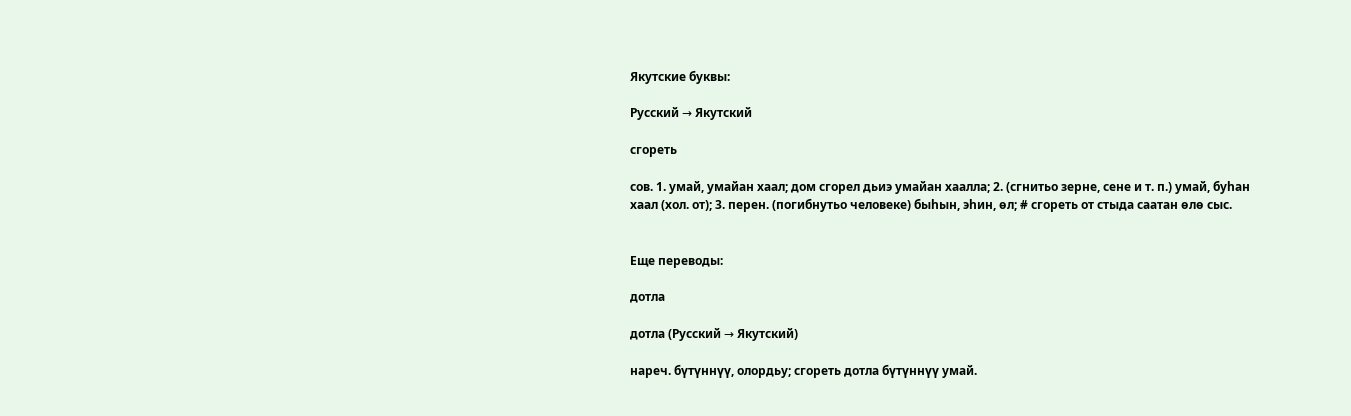Якутские буквы:

Русский → Якутский

сгореть

сов. 1. умай, умайан хаал; дом сгорел дьиэ умайан хаалла; 2. (сгнитьо зерне, сене и т. п.) умай, буһан хаал (хол. от); 3. перен. (погибнутьо человеке) быһын, эһин, өл; # сгореть от стыда саатан өлө сыс.


Еще переводы:

дотла

дотла (Русский → Якутский)

нареч. бүтүннүү, олордьу; сгореть дотла бүтүннүү умай.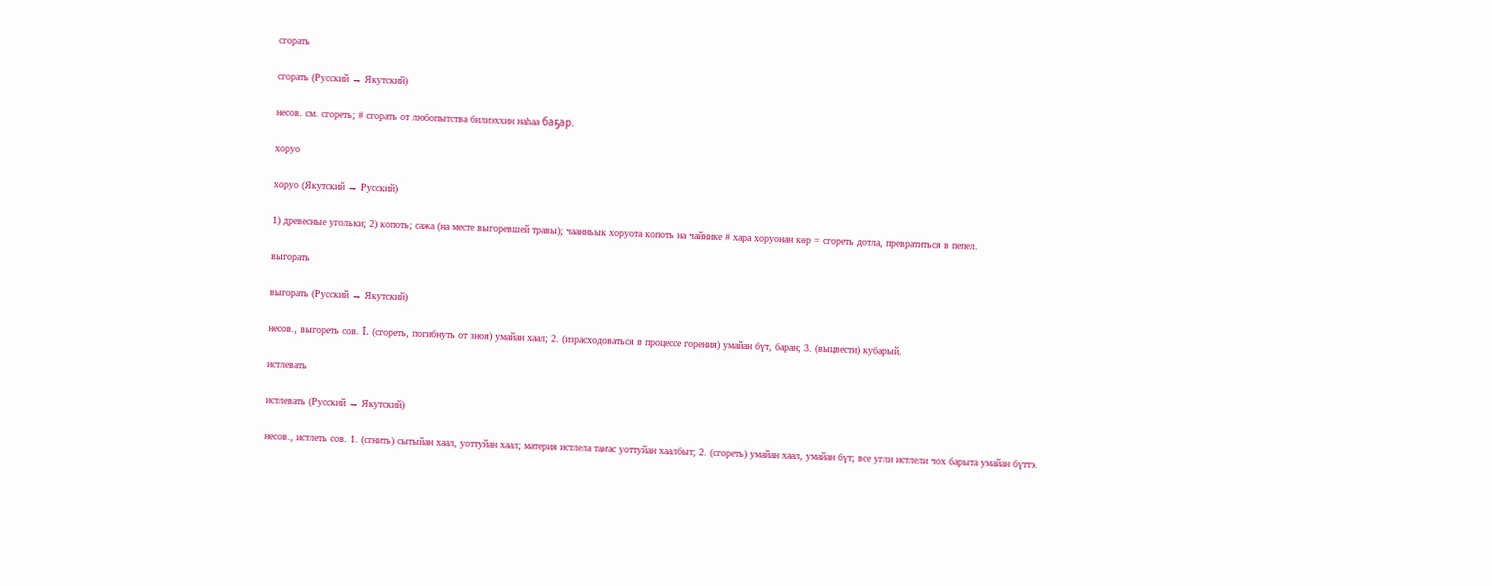сгорать

сгорать (Русский → Якутский)

несов. см. сгореть; # сгорать от любопытства билиэххин наһаа баҕар.

хоруо

хоруо (Якутский → Русский)

1) древесные угольки; 2) копоть; сажа (на месте выгоревшей травы); чаанньык хоруота копоть на чайнике # хара хоруонан көр = сгореть дотла, превратиться в пепел.

выгорать

выгорать (Русский → Якутский)

несов., выгореть сов. I. (сгореть, погибнуть от зноя) умайан хаал; 2. (израсходоваться в процессе горения) умайан бүт, баран; 3. (выцвести) кубарый.

истлевать

истлевать (Русский → Якутский)

несов., истлеть сов. 1. (сгнить) сытыйан хаал, уоттуйан хаал; материя истлела таҥас уоттуйан хаалбыт; 2. (сгореть) умайан хаал, умайан бүт; все угли истлели чох барыта умайан бүттэ.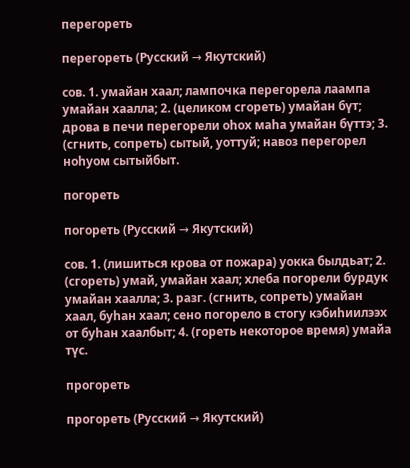перегореть

перегореть (Русский → Якутский)

сов. 1. умайан хаал; лампочка перегорела лаампа умайан хаалла; 2. (целиком сгореть) умайан бүт; дрова в печи перегорели оһох маһа умайан бүттэ; 3. (сгнить, сопреть) сытый, уоттуй; навоз перегорел ноһуом сытыйбыт.

погореть

погореть (Русский → Якутский)

сов. 1. (лишиться крова от пожара) уокка былдьат; 2. (сгореть) умай, умайан хаал; хлеба погорели бурдук умайан хаалла; 3. разг. (сгнить, сопреть) умайан хаал, буһан хаал; сено погорело в стогу кэбиһиилээх от буһан хаалбыт; 4. (гореть некоторое время) умайа түс.

прогореть

прогореть (Русский → Якутский)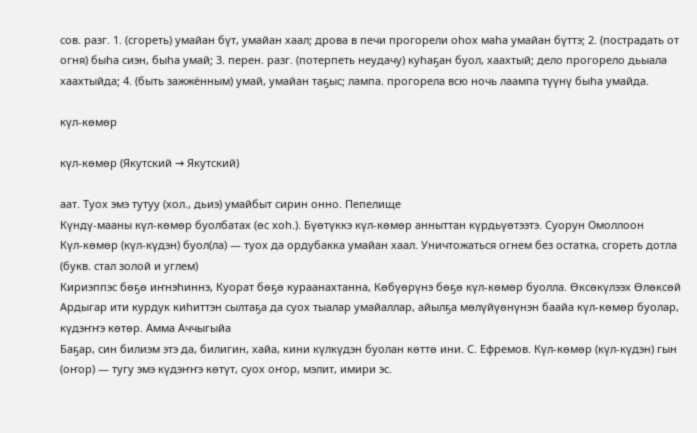сов. разг. 1. (сгореть) умайан бүт, умайан хаал; дрова в печи прогорели оһох маһа умайан бүттэ; 2. (пострадать от огня) быһа сиэн, быһа умай; 3. перен. разг. (потерпеть неудачу) куһаҕан буол, хаахтый; дело прогорело дьыала хаахтыйда; 4. (быть зажжённым) умай, умайан таҕыс; лампа. прогорела всю ночь лаампа түүнү быһа умайда.

күл-көмөр

күл-көмөр (Якутский → Якутский)

аат. Туох эмэ тутуу (хол., дьиэ) умайбыт сирин онно. Пепелище
Күндү-мааны күл-көмөр буолбатах (өс хоһ.). Бүөтүккэ күл-көмөр анныттан күрдьүөтээтэ. Суорун Омоллоон
Күл-көмөр (күл-күдэн) буол(ла) — туох да ордубакка умайан хаал. Уничтожаться огнем без остатка, сгореть дотла (букв. стал золой и углем)
Кириэппэс бөҕө иҥнэһиннэ, Куорат бөҕө кураанахтанна, Көбүөрүнэ бөҕө күл-көмөр буолла. Өксөкүлээх Өлөксөй
Ардыгар ити курдук киһиттэн сылтаҕа да суох тыалар умайаллар, айылҕа мөлүйүөнүнэн баайа күл-көмөр буолар, күдэҥҥэ көтөр. Амма Аччыгыйа
Баҕар, син билиэм этэ да, билигин, хайа, кини күлкүдэн буолан көттө ини. С. Ефремов. Күл-көмөр (күл-күдэн) гын (оҥор) — тугу эмэ күдэҥҥэ көтүт, суох оҥор, мэлит, имири эс.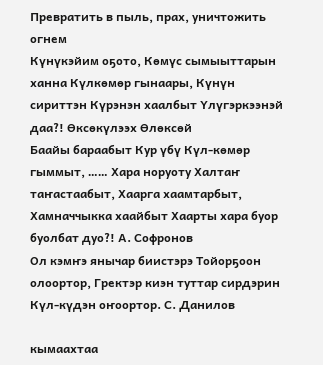Превратить в пыль, прах, уничтожить огнем
Күнүкэйим оҕото, Көмүс сымыыттарын ханна Күлкөмөр гынаары, Күнүн сириттэн Күрэнэн хаалбыт Үлүгэркээнэй даа?! Өксөкүлээх Өлөксөй
Баайы бараабыт Кур үбү Күл-көмөр гыммыт, …… Хара норуоту Халтаҥ таҥастаабыт, Хаарга хаамтарбыт, Хамначчыкка хаайбыт Хаарты хара буор буолбат дуо?! А. Софронов
Ол кэмҥэ янычар биистэрэ Тойорҕоон олоортор, Гректэр киэн туттар сирдэрин Күл-күдэн оҥоортор. С. Данилов

кымаахтаа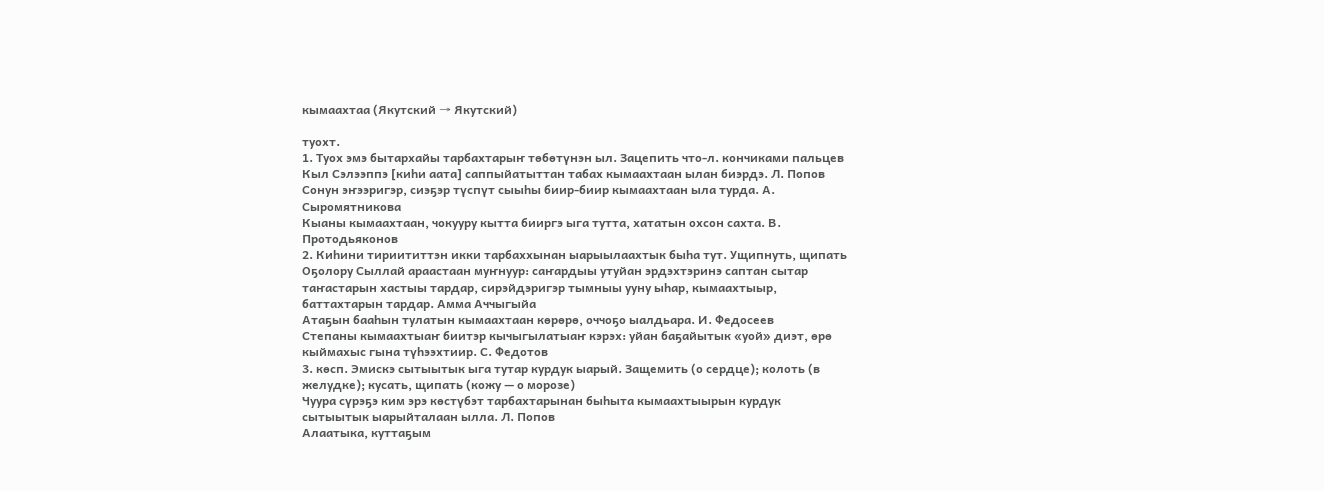кымаахтаа (Якутский → Якутский)

туохт.
1. Туох эмэ бытархайы тарбахтарыҥ төбөтүнэн ыл. Зацепить что-л. кончиками пальцев
Кыл Сэлээппэ [киһи аата] саппыйатыттан табах кымаахтаан ылан биэрдэ. Л. Попов
Сонун эҥээригэр, сиэҕэр түспүт сыыһы биир-биир кымаахтаан ыла турда. А. Сыромятникова
Кыаны кымаахтаан, чокууру кытта бииргэ ыга тутта, хататын охсон сахта. В. Протодьяконов
2. Киһини тириититтэн икки тарбаххынан ыарыылаахтык быһа тут. Ущипнуть, щипать
Оҕолору Сыллай араастаан муҥнуур: саҥардыы утуйан эрдэхтэринэ саптан сытар таҥастарын хастыы тардар, сирэйдэригэр тымныы ууну ыһар, кымаахтыыр, баттахтарын тардар. Амма Аччыгыйа
Атаҕын бааһын тулатын кымаахтаан көрөрө, оччоҕо ыалдьара. И. Федосеев
Степаны кымаахтыаҥ биитэр кычыгылатыаҥ кэрэх: уйан баҕайытык «уой» диэт, өрө кыймахыс гына түһээхтиир. С. Федотов
3. көсп. Эмискэ сытыытык ыга тутар курдук ыарый. Защемить (о сердце); колоть (в желудке); кусать, щипать (кожу — о морозе)
Чуура сүрэҕэ ким эрэ көстүбэт тарбахтарынан быһыта кымаахтыырын курдук сытыытык ыарыйталаан ылла. Л. Попов
Алаатыка, куттаҕым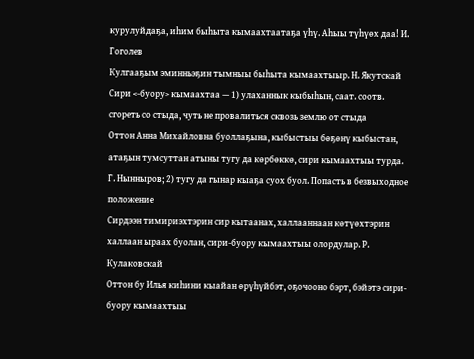курулуйдаҕа, иһим быһыта кымаахтаатаҕа үһү. Аһыы түһүөх даа! И. Гоголев
Кулгааҕым эминньэҕин тымныы быһыта кымаахтыыр. Н. Якутскай
Сири <-буору> кымаахтаа — 1) улаханнык кыбыһын, саат. соотв. сгореть со стыда, чуть не провалиться сквозь землю от стыда
Оттон Анна Михайловна буоллаҕына, кыбыстыы бөҕөнү кыбыстан, атаҕын тумсуттан атыны тугу да көрбөккө, сири кымаахтыы турда. Г. Нынныров; 2) тугу да гынар кыаҕа суох буол. Попасть в безвыходное положение
Сирдээн тимириэхтэрин сир кытаанах, халлааннаан көтүөхтэрин халлаан ыраах буолан, сири-буору кымаахтыы олордулар. Р. Кулаковскай
Оттон бу Илья киһини кыайан өрүһүйбэт, оҕочооно бэрт, бэйэтэ сири-буору кымаахтыы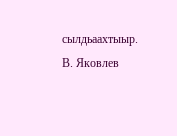сылдьаахтыыр. В. Яковлев